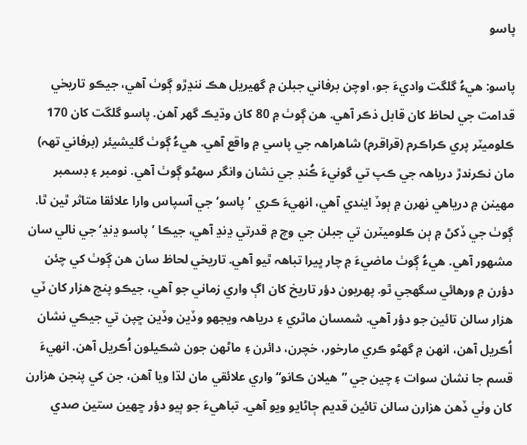پاسو

پاسو: هيءُ گلگت واديءَ جو، اوچن برفاني جبلن ۾ گهيريل هڪ ننڍڙو ڳوٺ آهي، جيڪو تاريخي قدامت جي لحاظ کان قابل ذڪر آهي. هن ڳوٺ ۾ 80 کان وڌيڪ گهر آهن. پاسو گلگت کان 170 ڪلوميٽر پري ڪراڪرم (قراقرم) شاهراھہ جي پاسي ۾ واقع آهي. هيءُ ڳوٺ گليشيئر (برفاني تھہ) مان نڪرندڙ درياھہ جي ڪپ تي گونيءَ ڪُنڊ جي نشان وانگر سھڻو ڳوٺ آهي. نومبر ۽ ڊسمبر مهينن ۾ درياهي نهرن ۾ ٻوڏ ايندي آهي، انهيءَ ڪري ’پاسو‘ جي آسپاس وارا علائقا متاثر ٿين ٿا. ڳوٺ جي ڏکڻ ۾ ٻن ڪلوميٽرن تي جبلن جي وچ ۾ قدرتي ڍنڍ آهي، جيڪا ’پاسو ڍنڍ‘ جي نالي سان مشھور آهي. هيءُ ڳوٺ ماضيءَ ۾ چار ڀيرا تباھہ ٿيو آهي. تاريخي لحاظ سان هن ڳوٺ کي چئن دؤرن ۾ ورهائي سگهجي ٿو. پهريون دؤر تاريخ کان اڳ واري زماني جو آهي، جيڪو پنج هزار کان ٽي هزار سالن تائين جو دؤر آهي. شمسان ماٿري ۽ درياھہ ويجهو وڏين وڏين ڇپن تي جيڪي نشان اُڪريل آهن، انهن ۾ گهڻو ڪري مارخور، خچرن، دائرن ۽ ماڻهن جون شڪيلون اُڪريل آهن. انهيءَ قسم جا نشان سوات ۽ چين جي ”هيلان ڪانو“ واري علائقي مان لڌا ويا آهن، جن کي پنجن هزارن کان وٺي ڏهن هزارن سالن تائين قديم ڄاڻايو ويو آهي. تباهيءَ جو ٻيو دؤر ڇهين ستين صدي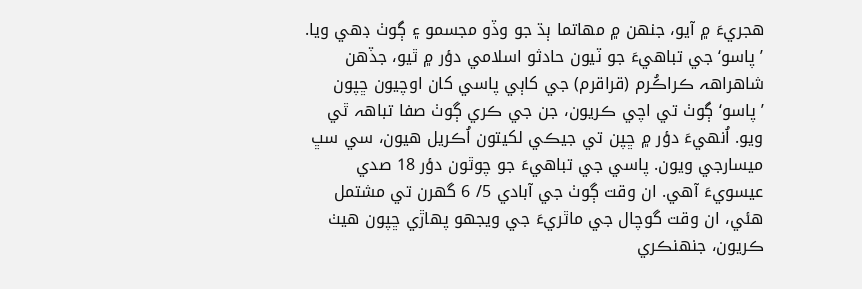هجريءَ ۾ آيو، جنهن ۾ مهاتما ٻڌ جو وڏو مجسمو ۽ ڳوٺ ڊهي ويا. ’پاسو‘ جي تباهيءَ جو ٽيون حادثو اسلامي دؤر ۾ ٿيو، جڏهن شاهراھہ ڪراڪُرم (قراقرم) جي کاٻي پاسي کان اوچيون ڇپون ’پاسو‘ ڳوٺ تي اچي ڪريون، جن جي ڪري ڳوٺ صفا تباھہ ٿي ويو. اُنهيءَ دؤر ۾ ڇپن تي جيڪي لکيتون اُڪريل هيون، سي سڀ ميسارجي ويون. پاسي جي تباهيءَ جو چوٿون دؤر 18 صدي عيسويءَ آهي. ان وقت ڳوٺ جي آبادي 5/ 6 گهرن تي مشتمل هئي، ان وقت گوچال جي ماٿريءَ جي ويجهو پهاڙي ڇپون هيٺ ڪريون، جنهنڪري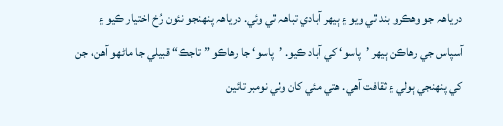درياھہ جو وهڪرو بند ٿي ويو ۽ ٻيهر آبادي تباھہ ٿي وئي. درياھہ پنهنجو نئون رُخ اختيار ڪيو ۽ آسپاس جي رهاڪن ٻيهر ’پاسو‘ کي آباد ڪيو. ’پاسو‘ جا رهاڪو ”تاجڪ“ قبيلي جا ماڻهو آهن، جن کي پنھنجي ٻولي ۽ ثقافت آهي. هتي مئي کان وٺي نومبر تائين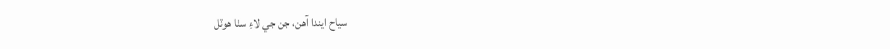سياح ايندا آهن، جن جي لاءِ سٺا هوٽل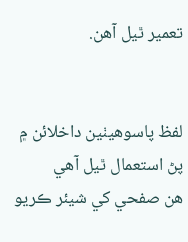تعمير ٿيل آهن.


لفظ پاسوھيٺين داخلائن ۾ پڻ استعمال ٿيل آھي
هن صفحي کي شيئر ڪريو